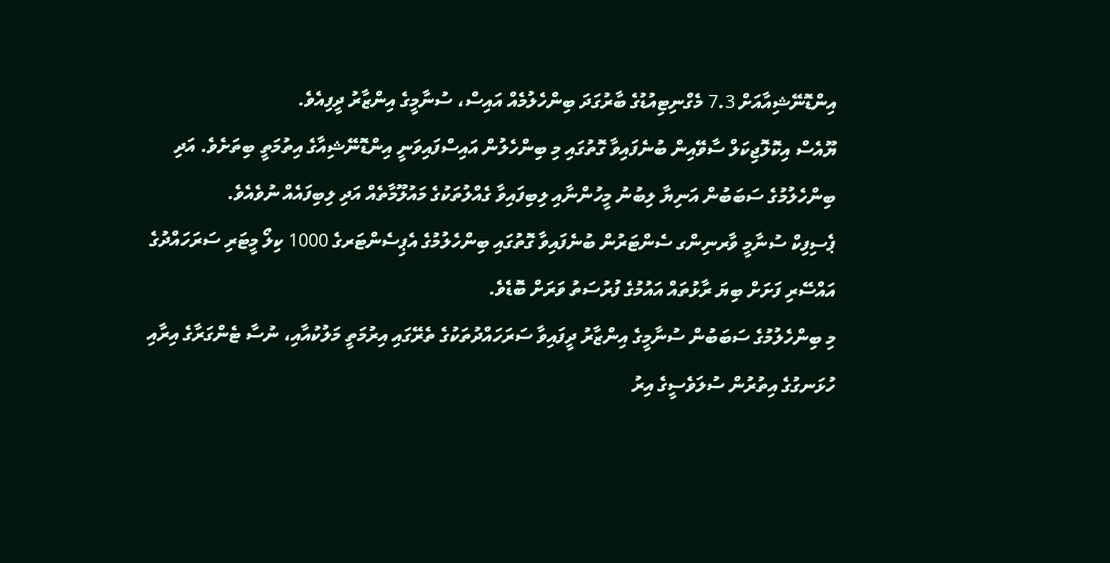އިންޑޮނޭޝިއާއަށް 7.3 މެގްނިޓިއުޑުގެ ބާރުގަދަ ބިންހެލުމެއް އައިސް، ސުނާމީގެ އިންޒާރު ދީފިއެވެ.
ޔޫއެސް އިކޮލޮޖިކަލް ސާވޭއިން ބުނެފައިވާ ގޮތުގައި މި ބިންހެލުން އައިސްފައިވަނީ އިންޑޮނޭޝިއާގެ އިތުމަތީ ބިތަށެވެ. އަދި ބިންހެލުމުގެ ސަބަބުން އަނިޔާ ލިބުނު މީހުންނާއި ލިބިފައިވާ ގެއްލުތަކުގެ މައުލޫމާތެއް އަދި ލިބިފައެއް ނުވެއެވެ.
ޕެސިފިކް ސުނާމީ ވާރނިންގ ސެންޓަރުން ބުނެފައިވާ ގޮތުގައި ބިންހެލުމުގެ އެޕިސެންޓަރގެ 1000 ކިލޯ މީޓަރި ސަރަހައްދުގެ އައްސޭރި ފަށަށް ބިޔަ ރާޅުތައް އައުމުގެ ފުރުސަތު ވަރަށް ބޮޑެވެ.
މި ބިންހެލުމުގެ ސަބަބުން ސުނާމީގެ އިންޒާރު ދީފައިވާ ސަރަހައްދުތަކުގެ ތެރޭގައި އިރުމަތީ މަލުކުއާއި، ނުސާ ޓެންގަރާގެ އިރާއި ހުޅަނގުގެ އިތުރުން ސުލަވެސީގެ އިރު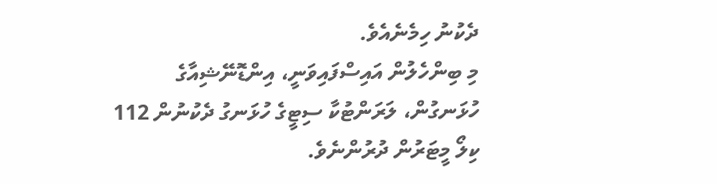ދެކުނު ހިމެނެއެވެ.
މި ބިންހެލުން އައިސްފައިވަނީ، އިންޑޮނޭޝިއާގެ ހުޅަނގުން، ލަރަންޓުކާ ސިޓީގެ ހުޅަނގު ދެކުނުން 112 ކިލޯ މީޓަރުން ދުރުންނެވެ.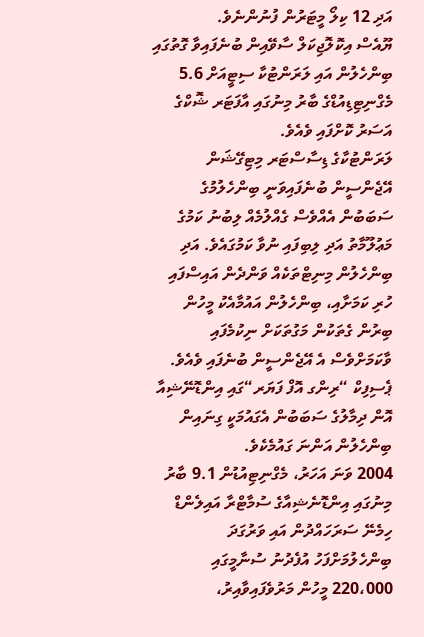އަދި 12 ކިލޯ މީޓަރުން ފުނުންނެވެ.
ޔޫއެސް އިކޮލޮޖިކަލް ސާވޭއިން ބުނެފައިވާ ގޮތުގައި ބިންހެލުން އައި ލަރަންޓުކާ ސިޓީއަށް 5.6 މެގްނިޓިޑިއުޑްގެ ބާރު މިނުގައި އާފަޓަރ ޝޮކްގެ އަސަރު ކޮށްފައި ވެއެވެ.
ލަރަންޓުކާގެ ޑިސާސްޓަރ މިޓިގޭޝަން އޭޖެންސީން ބުނެފައިވަނީ ބިންހެލުމުގެ ސަބަބުން އެއްވެސް ގެއްލުމެއް ލިބުނު ކަމުގެ މަޢުލޫމާތު އަދި ލިބިފައި ނުވާ ކަމުގައެވެ. އަދި ބިންހެލުން މިނިޓްތަކެއް ވަންދެން އައިސްފައި ހުރި ކަމަށާއި، ބިންހެލުން އައުމާއެކު މީހުން ބިރުން ގެތަކުން މަގުތަކަށް ނިކުމެފައި ވާކަމަށްވެސް އެ އޭޖެންސީން ބުނެފައި ވެއެވެ.
ޕެސިފިކް “ރިންގ އޮފް ފަޔަރ“ގައި އިންޑޮނޭޝިއާ އޮން ދިމާލުގެ ސަބަބުން އެގައުމަކީ ގިނައިން ބިންހެލުން އަންނަ ގައުމެކެވެ.
2004 ވަނަ އަހަރު، މެގްނިޓިއުޑުން 9.1 ބާރު މިނުގައި އިންޑޮނެޝިއާގެ ސުމާޓްރާ އައިލެންޑް ހިމެނޭ ސަރަހައްދުން އައި ވަރުގަދަ ބިންހެލުމަށްފަހު އުފެދުނު ސުނާމީގައި 220،000 މީހުން މަރުވެފައިވާއިރު،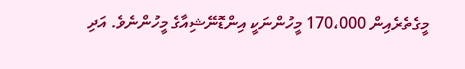މީގެތެރެއިން 170،000 މީހުންނަކީ އިންޑޮނޭޝިއާގެ މީހުންނެވެ. އަދި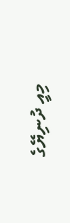މިއީ ދުނިޔޭގެ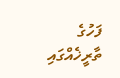ފަހުގެ ތާރީޚެއްގައި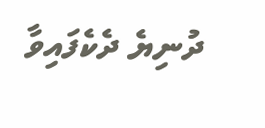ދުނިޔެ ދެކެފައިވާ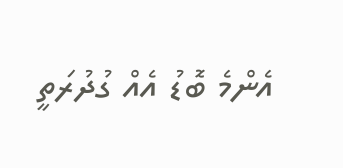އެންމެ ބޮޑު އެއް ގުދުރަތީ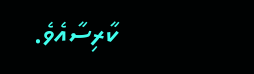ކާރިސާއެވެ.